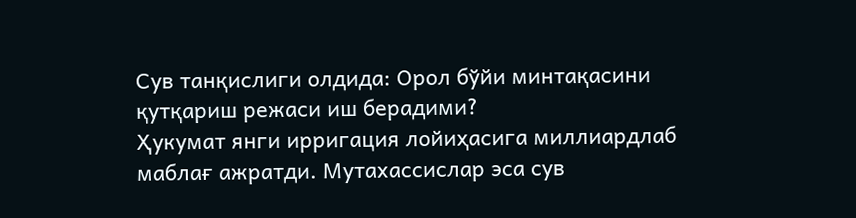Сув танқислиги олдида: Орол бўйи минтақасини қутқариш режаси иш берадими?
Ҳукумат янги ирригация лойиҳасига миллиардлаб маблағ ажратди. Мутахассислар эса сув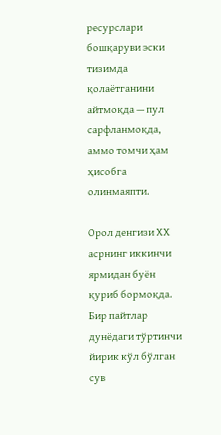ресурслари бошқаруви эски тизимда қолаётганини айтмоқда — пул сарфланмоқда, аммо томчи ҳам ҳисобга олинмаяпти.

Орол денгизи ХХ асрнинг иккинчи ярмидан буён қуриб бормоқда. Бир пайтлар дунёдаги тўртинчи йирик кўл бўлган сув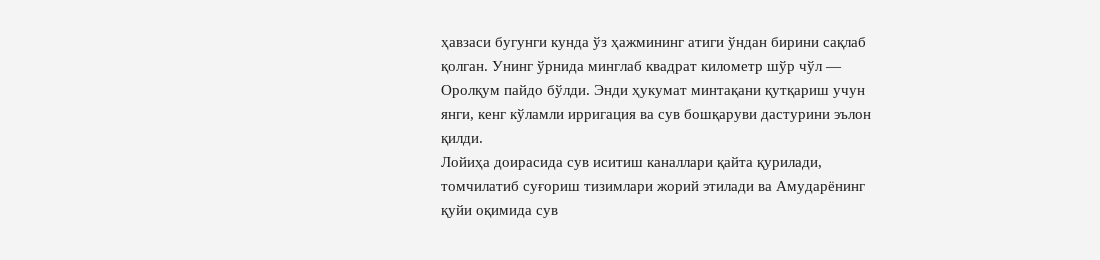ҳавзаси бугунги кунда ўз ҳажмининг атиги ўндан бирини сақлаб қолган. Унинг ўрнида минглаб квадрат километр шўр чўл — Оролқум пайдо бўлди. Энди ҳукумат минтақани қутқариш учун янги, кенг кўламли ирригация ва сув бошқаруви дастурини эълон қилди.
Лойиҳа доирасида сув иситиш каналлари қайта қурилади, томчилатиб суғориш тизимлари жорий этилади ва Амударёнинг қуйи оқимида сув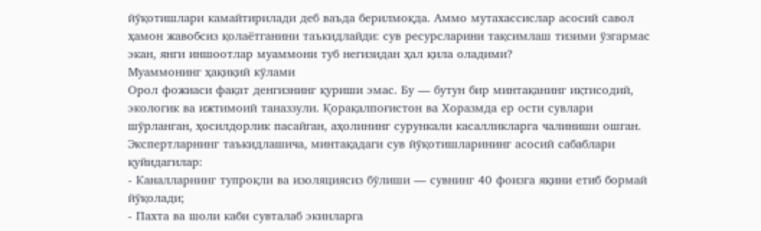йўқотишлари камайтирилади деб ваъда берилмоқда. Аммо мутахассислар асосий савол ҳамон жавобсиз қолаётганини таъкидлайди: сув ресурсларини тақсимлаш тизими ўзгармас экан, янги иншоотлар муаммони туб негизидан ҳал қила оладими?
Муаммонинг ҳақиқий кўлами
Орол фожиаси фақат денгизнинг қуриши эмас. Бу — бутун бир минтақанинг иқтисодий, экологик ва ижтимоий таназзули. Қорақалпоғистон ва Хоразмда ер ости сувлари шўрланган, ҳосилдорлик пасайган, аҳолининг сурункали касалликларга чалиниши ошган.
Экспертларнинг таъкидлашича, минтақадаги сув йўқотишларининг асосий сабаблари қуйидагилар:
- Каналларнинг тупроқли ва изоляциясиз бўлиши — сувнинг 40 фоизга яқини етиб бормай йўқолади;
- Пахта ва шоли каби сувталаб экинларга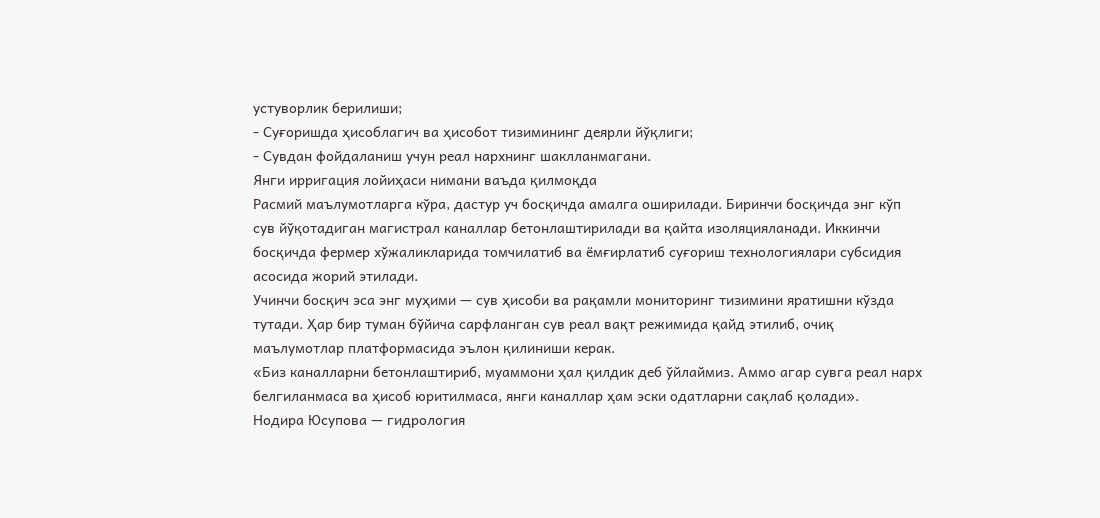устуворлик берилиши;
- Суғоришда ҳисоблагич ва ҳисобот тизимининг деярли йўқлиги;
- Сувдан фойдаланиш учун реал нархнинг шаклланмагани.
Янги ирригация лойиҳаси нимани ваъда қилмоқда
Расмий маълумотларга кўра, дастур уч босқичда амалга оширилади. Биринчи босқичда энг кўп сув йўқотадиган магистрал каналлар бетонлаштирилади ва қайта изоляцияланади. Иккинчи босқичда фермер хўжаликларида томчилатиб ва ёмғирлатиб суғориш технологиялари субсидия асосида жорий этилади.
Учинчи босқич эса энг муҳими — сув ҳисоби ва рақамли мониторинг тизимини яратишни кўзда тутади. Ҳар бир туман бўйича сарфланган сув реал вақт режимида қайд этилиб, очиқ маълумотлар платформасида эълон қилиниши керак.
«Биз каналларни бетонлаштириб, муаммони ҳал қилдик деб ўйлаймиз. Аммо агар сувга реал нарх белгиланмаса ва ҳисоб юритилмаса, янги каналлар ҳам эски одатларни сақлаб қолади».
Нодира Юсупова — гидрология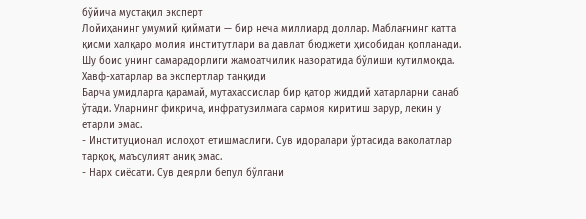бўйича мустақил эксперт
Лойиҳанинг умумий қиймати — бир неча миллиард доллар. Маблағнинг катта қисми халқаро молия институтлари ва давлат бюджети ҳисобидан қопланади. Шу боис унинг самарадорлиги жамоатчилик назоратида бўлиши кутилмоқда.
Хавф-хатарлар ва экспертлар танқиди
Барча умидларга қарамай, мутахассислар бир қатор жиддий хатарларни санаб ўтади. Уларнинг фикрича, инфратузилмага сармоя киритиш зарур, лекин у етарли эмас.
- Институционал ислоҳот етишмаслиги. Сув идоралари ўртасида ваколатлар тарқоқ, маъсулият аниқ эмас.
- Нарх сиёсати. Сув деярли бепул бўлгани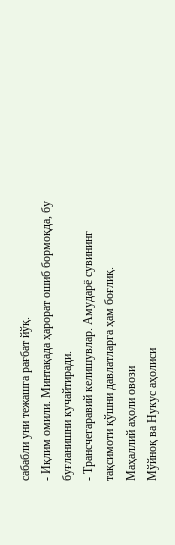сабабли уни тежашга рағбат йўқ.
- Иқлим омили. Минтақада ҳарорат ошиб бормоқда, бу буғланишни кучайтиради.
- Трансчегаравий келишувлар. Амударё сувининг тақсимоти қўшни давлатларга ҳам боғлиқ.
Маҳаллий аҳоли овози
Мўйноқ ва Нукус аҳолиси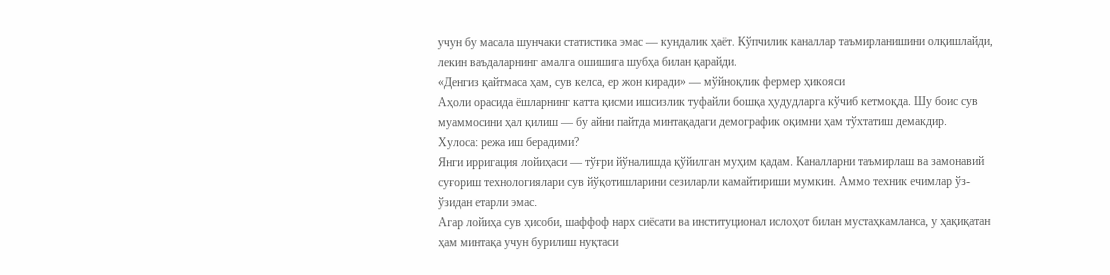учун бу масала шунчаки статистика эмас — кундалик ҳаёт. Кўпчилик каналлар таъмирланишини олқишлайди, лекин ваъдаларнинг амалга ошишига шубҳа билан қарайди.
«Денгиз қайтмаса ҳам, сув келса, ер жон киради» — мўйноқлик фермер ҳикояси
Аҳоли орасида ёшларнинг катта қисми ишсизлик туфайли бошқа ҳудудларга кўчиб кетмоқда. Шу боис сув муаммосини ҳал қилиш — бу айни пайтда минтақадаги демографик оқимни ҳам тўхтатиш демакдир.
Хулоса: режа иш берадими?
Янги ирригация лойиҳаси — тўғри йўналишда қўйилган муҳим қадам. Каналларни таъмирлаш ва замонавий суғориш технологиялари сув йўқотишларини сезиларли камайтириши мумкин. Аммо техник ечимлар ўз-ўзидан етарли эмас.
Агар лойиҳа сув ҳисоби, шаффоф нарх сиёсати ва институционал ислоҳот билан мустаҳкамланса, у ҳақиқатан ҳам минтақа учун бурилиш нуқтаси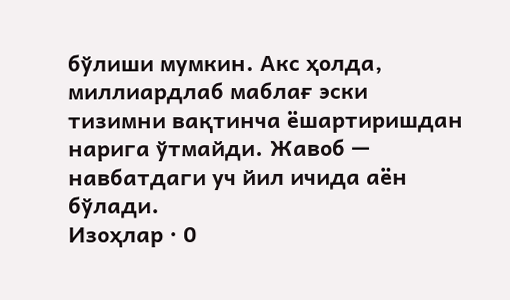бўлиши мумкин. Акс ҳолда, миллиардлаб маблағ эски тизимни вақтинча ёшартиришдан нарига ўтмайди. Жавоб — навбатдаги уч йил ичида аён бўлади.
Изоҳлар · 0